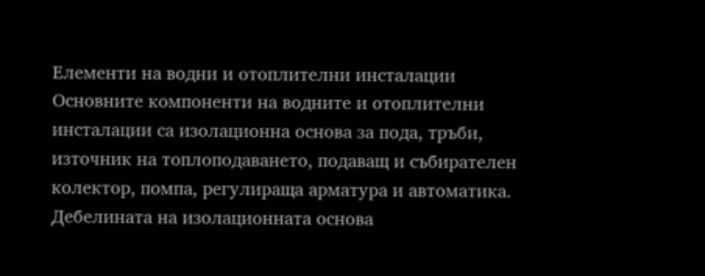Елементи на водни и отоплителни инсталации
Основните компоненти на водните и отоплителни инсталации са изолационна основа за пода, тръби, източник на топлоподаването, подаващ и събирателен колектор, помпа, регулираща арматура и автоматика.
Дебелината на изолационната основа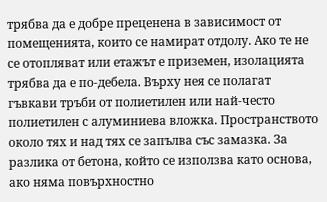трябва да е добре преценена в зависимост от помещенията, които се намират отдолу. Ако те не се отопляват или етажът е приземен, изолацията трябва да е по-дебела. Върху нея се полагат гъвкави тръби от полиетилен или най-често полиетилен с алуминиева вложка. Пространството около тях и над тях се запълва със замазка. За разлика от бетона, който се използва като основа, ако няма повърхностно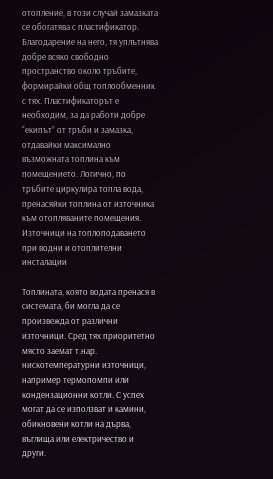отопление, в този случай замазката се обогатява с пластификатор. Благодарение на него, тя уплътнява добре всяко свободно пространство около тръбите, формирайки общ топлообменник с тях. Пластификаторът е необходим, за да работи добре “екипът” от тръби и замазка, отдавайки максимално възможната топлина към помещението. Логично, по тръбите циркулира топла вода, пренасяйки топлина от източника към отопляваните помещения.
Източници на топлоподаването при водни и отоплителни инсталации

Топлината, която водата пренася в системата, би могла да се произвежда от различни източници. Сред тях приоритетно място заемат т.нар. нискотемпературни източници, например термопомпи или кондензационни котли. С успех могат да се използват и камини, обикновени котли на дърва, въглища или електричество и други.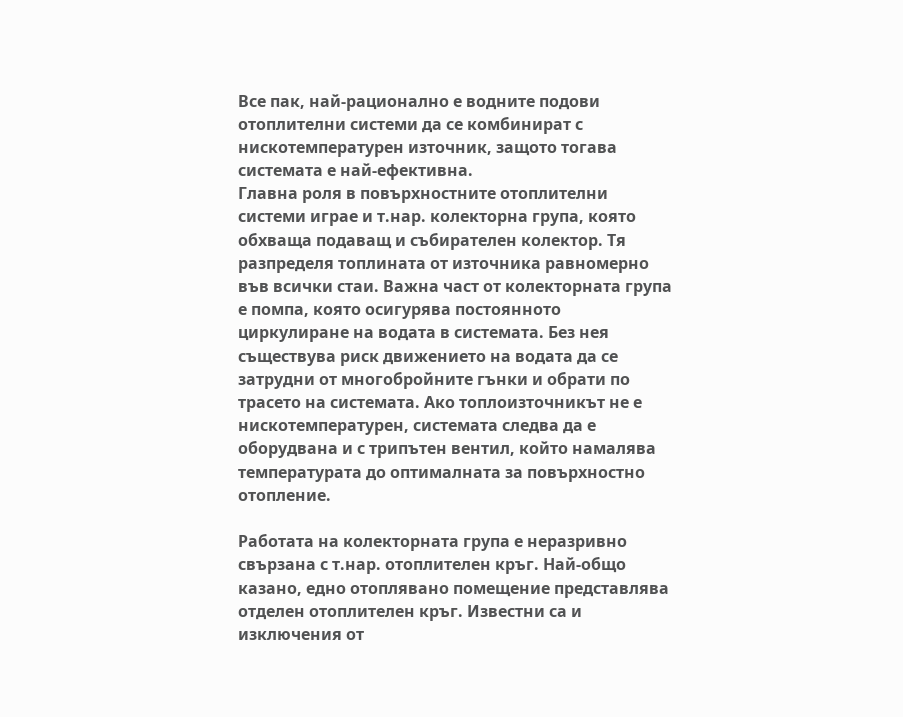Все пак, най-рационално е водните подови отоплителни системи да се комбинират с нискотемпературен източник, защото тогава системата е най-ефективна.
Главна роля в повърхностните отоплителни системи играе и т.нар. колекторна група, която обхваща подаващ и събирателен колектор. Тя разпределя топлината от източника равномерно във всички стаи. Важна част от колекторната група е помпа, която осигурява постоянното циркулиране на водата в системата. Без нея съществува риск движението на водата да се затрудни от многобройните гънки и обрати по трасето на системата. Ако топлоизточникът не е нискотемпературен, системата следва да е оборудвана и с трипътен вентил, който намалява температурата до оптималната за повърхностно отопление.

Работата на колекторната група е неразривно свързана с т.нар. отоплителен кръг. Най-общо казано, едно отоплявано помещение представлява отделен отоплителен кръг. Известни са и изключения от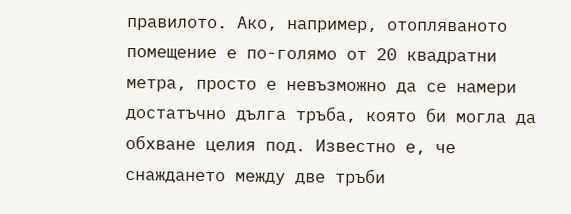правилото. Ако, например, отопляваното помещение е по-голямо от 20 квадратни метра, просто е невъзможно да се намери достатъчно дълга тръба, която би могла да обхване целия под. Известно е, че снаждането между две тръби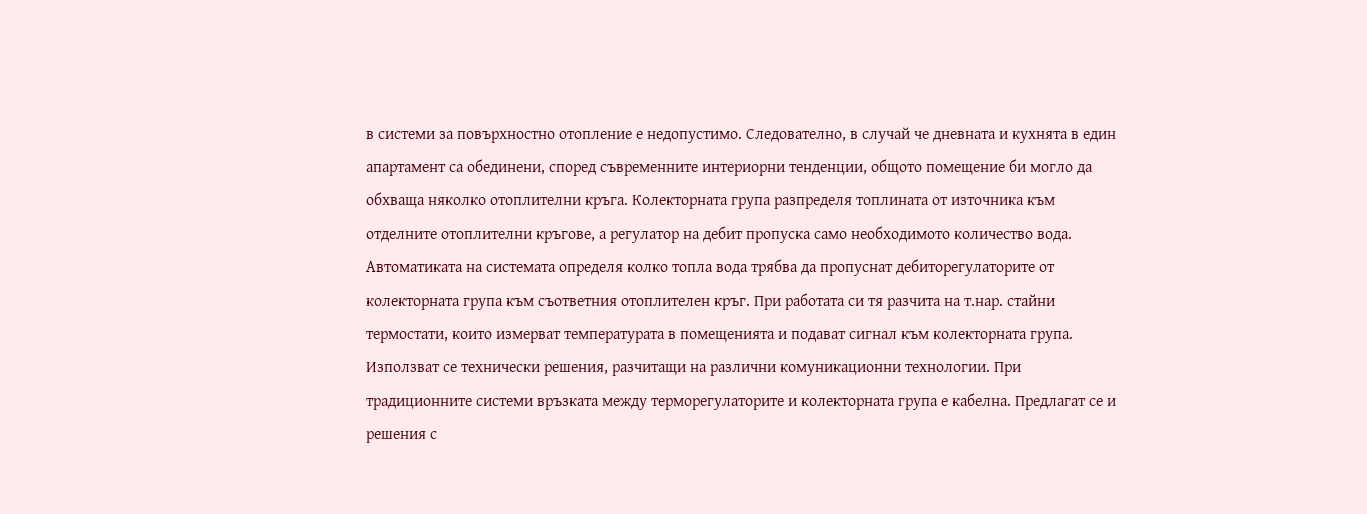в системи за повърхностно отопление е недопустимо. Следователно, в случай че дневната и кухнята в един апартамент са обединени, според съвременните интериорни тенденции, общото помещение би могло да обхваща няколко отоплителни кръга. Колекторната група разпределя топлината от източника към отделните отоплителни кръгове, а регулатор на дебит пропуска само необходимото количество вода.
Автоматиката на системата определя колко топла вода трябва да пропуснат дебиторегулаторите от колекторната група към съответния отоплителен кръг. При работата си тя разчита на т.нар. стайни термостати, които измерват температурата в помещенията и подават сигнал към колекторната група. Използват се технически решения, разчитащи на различни комуникационни технологии. При традиционните системи връзката между терморегулаторите и колекторната група е кабелна. Предлагат се и решения с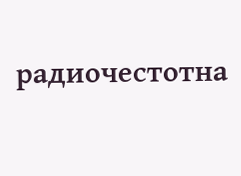радиочестотна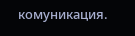комуникация.